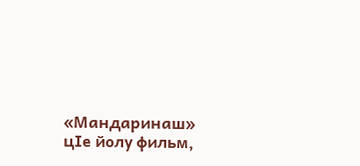«Мандаринаш» цIе йолу фильм,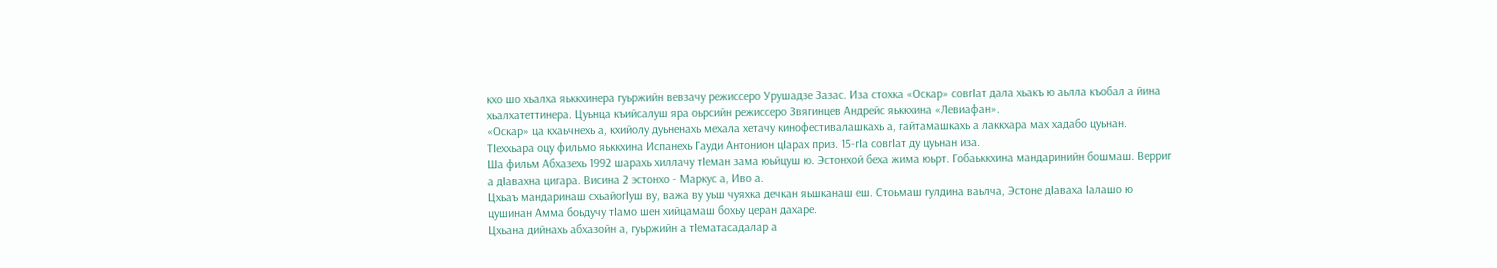кхо шо хьалха яьккхинера гуьржийн вевзачу режиссеро Урушадзе Зазас. Иза стохка «Оскар» совгIат дала хьакъ ю аьлла къобал а йина хьалхатеттинера. Цуьнца къийсалуш яра оьрсийн режиссеро Звягинцев Андрейс яьккхина «Левиафан».
«Оскар» ца кхаьчнехь а, кхийолу дуьненахь мехала хетачу кинофестивалашкахь а, гайтамашкахь а лаккхара мах хадабо цуьнан. ТIеххьара оцу фильмо яьккхина Испанехь Гауди Антонион цIарах приз. 15-гIа совгIат ду цуьнан иза.
Ша фильм Абхазехь 1992 шарахь хиллачу тIеман зама юьйцуш ю. Эстонхой беха жима юьрт. Гобаьккхина мандаринийн бошмаш. Верриг а дIавахна цигара. Висина 2 эстонхо - Маркус а, Иво а.
Цхьаъ мандаринаш схьайогIуш ву, важа ву уьш чуяхка дечкан яьшканаш еш. Стоьмаш гулдина ваьлча, Эстоне дIаваха Iалашо ю цушинан Амма боьдучу тIамо шен хийцамаш бохьу церан дахаре.
Цхьана дийнахь абхазойн а, гуьржийн а тIематасадалар а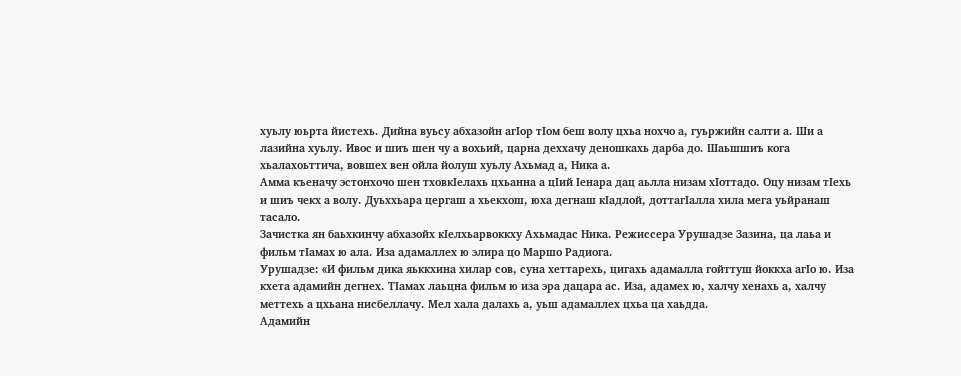хуьлу юьрта йистехь. Дийна вуьсу абхазойн агIор тIом беш волу цхьа нохчо а, гуьржийн салти а. Ши а лазийна хуьлу. Ивос и шиъ шен чу а вохьий, царна деххачу деношкахь дарба до. Шаьшшиъ кога хьалахоьттича, вовшех вен ойла йолуш хуьлу Ахьмад а, Ника а.
Амма къеначу эстонхочо шен тховкIелахь цхьанна а цIий Iенара дац аьлла низам хIоттадо. Оцу низам тIехь и шиъ чекх а волу. Дуьххьара цергаш а хьекхош, юха дегнаш кIадлой, доттагIалла хила мега уьйранаш тасало.
Зачистка ян баьхкинчу абхазойх кIелхьарвоккху Ахьмадас Ника. Режиссера Урушадзе Зазина, ца лаьа и фильм тIамах ю ала. Иза адамаллех ю элира цо Маршо Радиога.
Урушадзе: «И фильм дика яьккхина хилар сов, суна хеттарехь, цигахь адамалла гойттуш йоккха агIо ю. Иза кхета адамийн дегнех. ТIамах лаьцна фильм ю иза эра дацара ас. Иза, адамех ю, халчу хенахь а, халчу меттехь а цхьана нисбеллачу. Мел хала далахь а, уьш адамаллех цхьа ца хаьдда.
Адамийн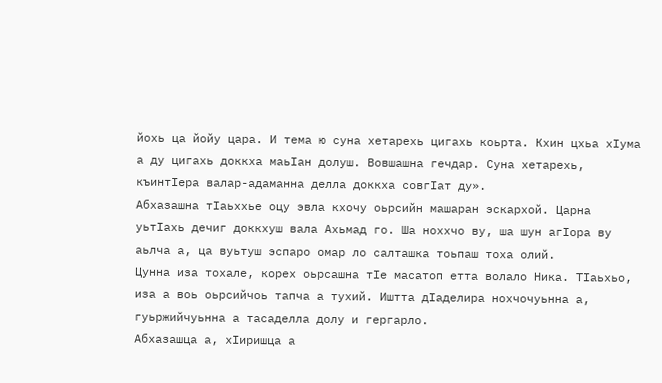йохь ца йойу цара. И тема ю суна хетарехь цигахь коьрта. Кхин цхьа хIума а ду цигахь доккха маьIан долуш. Вовшашна гечдар. Суна хетарехь, къинтIера валар-адаманна делла доккха совгIат ду».
Абхазашна тIаьххье оцу эвла кхочу оьрсийн машаран эскархой. Царна уьтIахь дечиг доккхуш вала Ахьмад го. Ша ноххчо ву, ша шун агIора ву аьлча а, ца вуьтуш эспаро омар ло салташка тоьпаш тоха олий.
Цунна иза тохале, корех оьрсашна тIе масатоп етта волало Ника. ТIаьхьо, иза а воь оьрсийчоь тапча а тухий. Иштта дIаделира нохчочуьнна а, гуьржийчуьнна а тасаделла долу и гергарло.
Абхазашца а, хIиришца а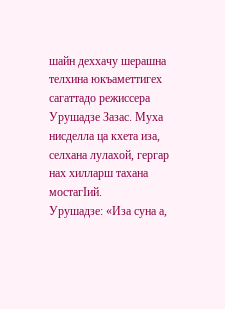шайн деххачу шерашна телхина юкъаметтигех сагаттадо режиссера Урушадзе Зазас. Муха нисделла ца кхета иза, селхана лулахой, гергар нах хилларш тахана мостагIий.
Урушадзе: «Иза суна а,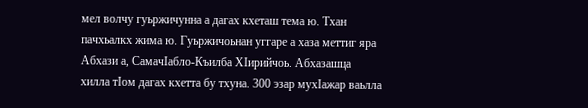мел волчу гуьржичунна а дагах кхеташ тема ю. Тхан пачхьалкх жима ю. Гуьржичоьнан уггаре а хаза меттиг яра Абхази а, СамачIабло-Къилба ХIирийчоь. Абхазашца хилла тIом дагах кхетта бу тхуна. 300 эзар мухIажар ваьлла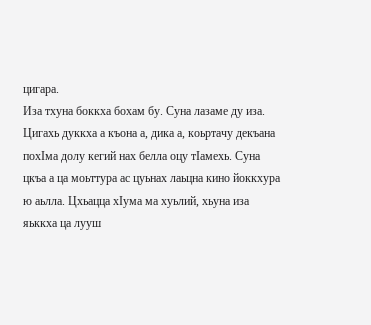цигара.
Иза тхуна боккха бохам бу. Суна лазаме ду иза. Цигахь дуккха а къона а, дика а, коьртачу декъана похIма долу кегий нах белла оцу тIамехь. Суна цкъа а ца моьттура ас цуьнах лаьцна кино йоккхура ю аьлла. Цхьацца хIума ма хуьлий, хьуна иза яьккха ца лууш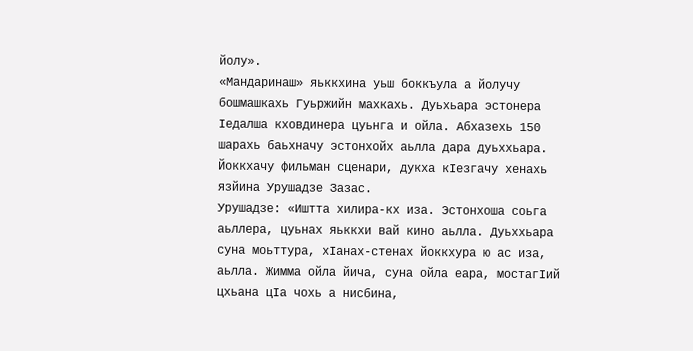йолу».
«Мандаринаш» яьккхина уьш боккъула а йолучу бошмашкахь Гуьржийн махкахь. Дуьхьара эстонера Iедалша кховдинера цуьнга и ойла. Абхазехь 150 шарахь баьхначу эстонхойх аьлла дара дуьххьара. Йоккхачу фильман сценари, дукха кIезгачу хенахь язйина Урушадзе Зазас.
Урушадзе: «Иштта хилира-кх иза. Эстонхоша соьга аьллера, цуьнах яьккхи вай кино аьлла. Дуьххьара суна моьттура, хIанах-стенах йоккхура ю ас иза, аьлла. Жимма ойла йича, суна ойла еара, мостагIий цхьана цIа чохь а нисбина,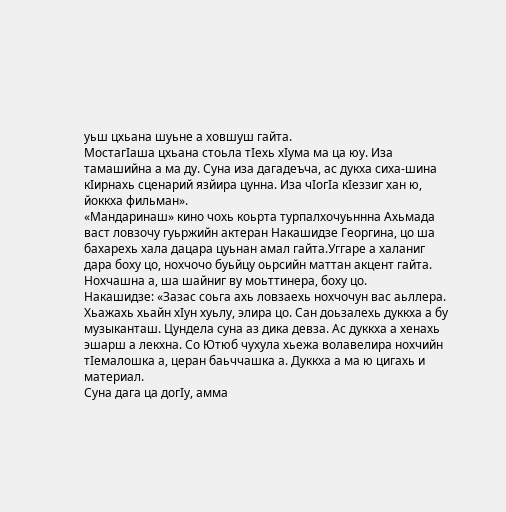уьш цхьана шуьне а ховшуш гайта.
МостагIаша цхьана стоьла тIехь хIума ма ца юу. Иза тамашийна а ма ду. Суна иза дагадеъча, ас дукха сиха-шина кIирнахь сценарий язйира цунна. Иза чIогIа кIеззиг хан ю, йоккха фильман».
«Мандаринаш» кино чохь коьрта турпалхочуьннна Ахьмада васт ловзочу гуьржийн актеран Накашидзе Георгина, цо ша бахарехь хала дацара цуьнан амал гайта.Уггаре а халаниг дара боху цо, нохчочо буьйцу оьрсийн маттан акцент гайта. Нохчашна а, ша шайниг ву моьттинера, боху цо.
Накашидзе: «Зазас соьга ахь ловзаехь нохчочун вас аьллера. Хьажахь хьайн хIун хуьлу, элира цо. Сан доьзалехь дуккха а бу музыканташ. Цундела суна аз дика девза. Ас дуккха а хенахь эшарш а лекхна. Со Ютюб чухула хьежа волавелира нохчийн тIемалошка а, церан баьччашка а. Дуккха а ма ю цигахь и материал.
Суна дага ца догIу, амма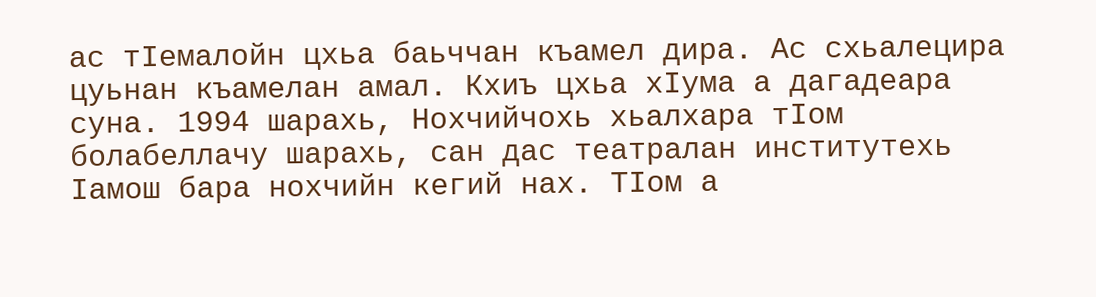ас тIемалойн цхьа баьччан къамел дира. Ас схьалецира цуьнан къамелан амал. Кхиъ цхьа хIума а дагадеара суна. 1994 шарахь, Нохчийчохь хьалхара тIом болабеллачу шарахь, сан дас театралан институтехь Iамош бара нохчийн кегий нах. ТIом а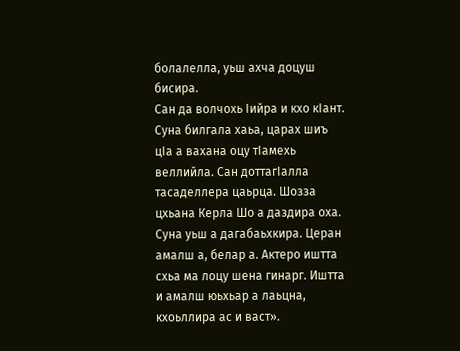болалелла, уьш ахча доцуш бисира.
Сан да волчохь Iийра и кхо кIант. Суна билгала хаьа, царах шиъ цIа а вахана оцу тIамехь веллийла. Сан доттагIалла тасаделлера цаьрца. Шозза цхьана Керла Шо а даздира оха. Суна уьш а дагабаьхкира. Церан амалш а, белар а. Актеро иштта схьа ма лоцу шена гинарг. Иштта и амалш юьхьар а лаьцна, кхоьллира ас и васт».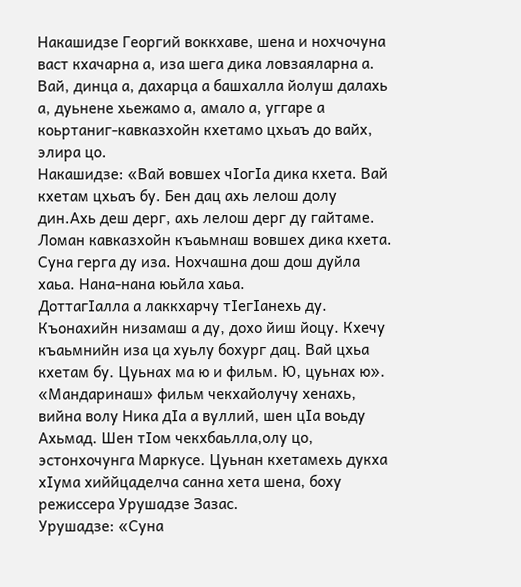Накашидзе Георгий воккхаве, шена и нохчочуна васт кхачарна а, иза шега дика ловзаяларна а. Вай, динца а, дахарца а башхалла йолуш далахь а, дуьнене хьежамо а, амало а, уггаре а коьртаниг-кавказхойн кхетамо цхьаъ до вайх, элира цо.
Накашидзе: «Вай вовшех чIогIа дика кхета. Вай кхетам цхьаъ бу. Бен дац ахь лелош долу дин.Ахь деш дерг, ахь лелош дерг ду гайтаме. Ломан кавказхойн къаьмнаш вовшех дика кхета. Суна герга ду иза. Нохчашна дош дош дуйла хаьа. Нана-нана юьйла хаьа.
ДоттагIалла а лаккхарчу тIегIанехь ду. Къонахийн низамаш а ду, дохо йиш йоцу. Кхечу къаьмнийн иза ца хуьлу бохург дац. Вай цхьа кхетам бу. Цуьнах ма ю и фильм. Ю, цуьнах ю».
«Мандаринаш» фильм чекхайолучу хенахь, вийна волу Ника дIа а вуллий, шен цIа воьду Ахьмад. Шен тIом чекхбаьлла,олу цо, эстонхочунга Маркусе. Цуьнан кхетамехь дукха хIума хиййцаделча санна хета шена, боху режиссера Урушадзе Зазас.
Урушадзе: «Суна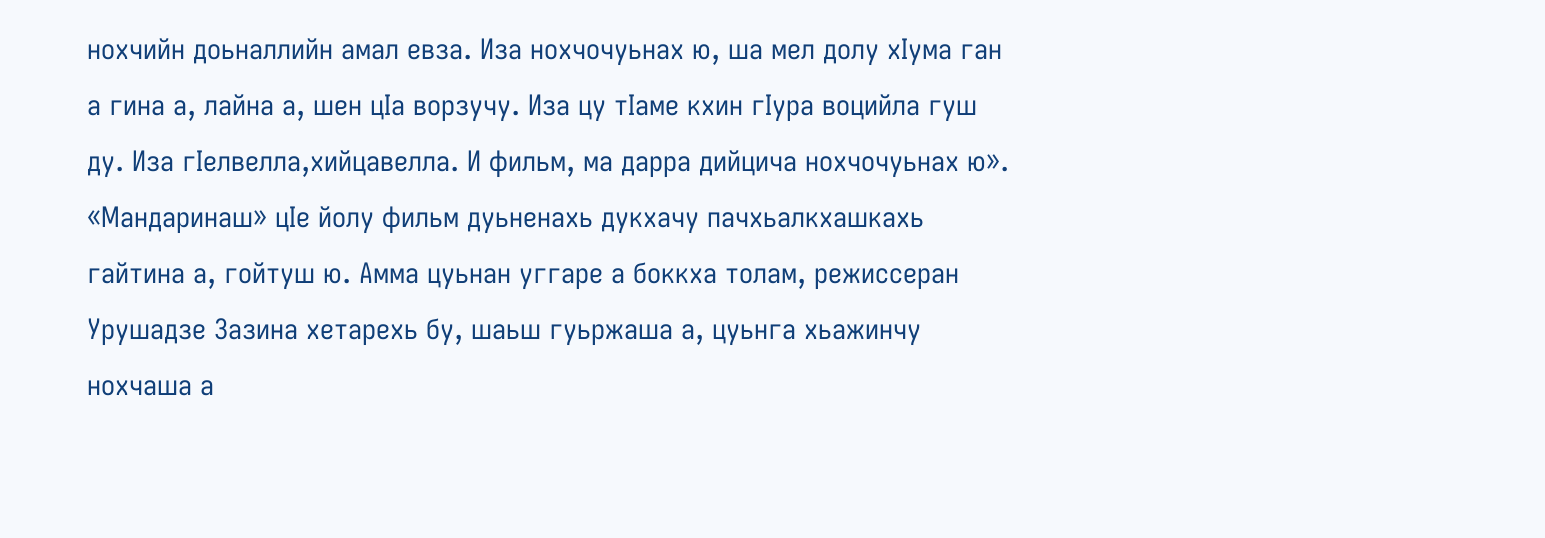нохчийн доьналлийн амал евза. Иза нохчочуьнах ю, ша мел долу хIума ган а гина а, лайна а, шен цIа ворзучу. Иза цу тIаме кхин гIура воцийла гуш ду. Иза гIелвелла,хийцавелла. И фильм, ма дарра дийцича нохчочуьнах ю».
«Мандаринаш» цIе йолу фильм дуьненахь дукхачу пачхьалкхашкахь гайтина а, гойтуш ю. Амма цуьнан уггаре а боккха толам, режиссеран Урушадзе Зазина хетарехь бу, шаьш гуьржаша а, цуьнга хьажинчу нохчаша а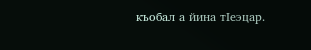къобал а йина тIеэцар.